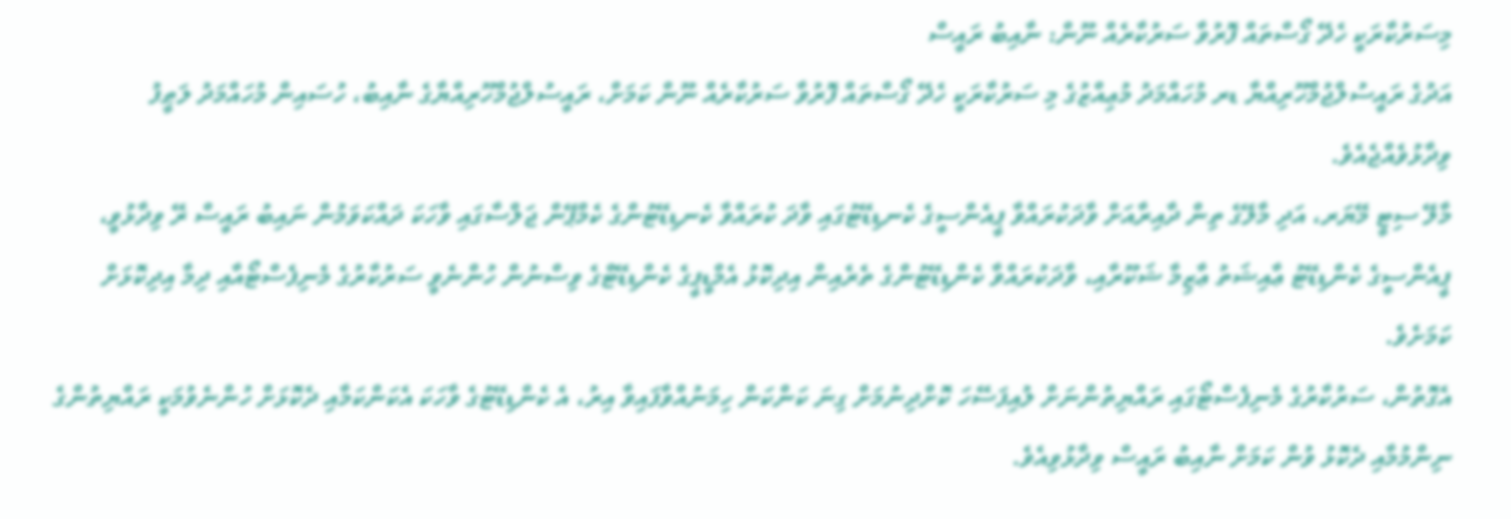މިސަރުކާރަކީ ހެދޭ ގޯސްތައް ފޮރުވާ ސަރުކާރެއް ނޫން: ނާއިބު ރައީސް
އަދުގެ ރައީސުލްޖުމްހޫރިއްޔާ ޑރ މުހައްމަދު މުޢިއްޒުގެ މި ސަރުކާރަކީ ހެދޭ ގޯސްތައް ފޮރުވާ ސަރުކާރެއް ނޫން ކަމަށް، ރައީސުލްޖުމްހޫރިއްޔާގެ ނާއިބު، ހުސައިން މުހައްމަދު ލަޠީފު ވިދާޅުވެއްޖެއެވެ.
މާލޭ ސިޓީ މޭޔަރ، އަދި މާލޭގެ ތިން ދާއިރާއަށް ވާދަކުރައްވާ ޕީއެންސީގެ ކެނޑިޑޭޓުގައި ވާދަ ކުރައްވާ ކެނޑިޑޭޓުންގެ ކެމްޕޭން ޖަލްސާގައި ވާހަކަ ދައްކަވަމުން ނައިބު ރައީސް ރޭ ވިދާޅުވީ، ޕީއެންސީގެ ކެންޑިޑޭޓު ޢާއިޝަތު ޢާޒިމާ ޝަކޫރާއި، ވާދަކުރައްވާ ކެންޑިޑޭޓުންގެ ތެރެއިން އިދިކޮޅު އެމްޑީޕީގެ ކެންޑިޑޭޓްގެ ވިސްނުން ހުންނެވީ ސަރުކާރުގެ މެނިފެސްޓޯއާއި ދިމާ އިދިކޮޅަށް ކަމަށެވެ.
އެގޮތުން، ސަރުކާރުގެ މެނިފެސްޓޯގައި ރައްޔިތުންނަށް ލުއިފަސޭހަ ކޮށްދިނުމަށް ގިނަ ކަންކަން ހިމަނުއްވާފައިވާ އިރު، އެ ކެންޑިޑޭޓުގެ ވާހަކަ އެކަންކަމާއި ދެކޮޅަށް ހުންނެވުމަކީ ރައްޔިތުންގެ ނިންމުމާއި ދެކޮޅު ވުން ކަމަށް ނާއިބު ރައީސް ވިދާޅުވިއެވެ.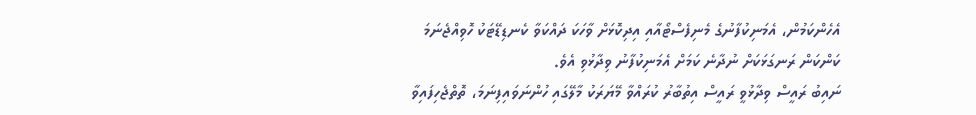އެހެންކަމުން، އެމަނިކުފާނުގެ މެނިފެސްޓޯއާއި އިދިކޮޅަށް ވާހަކަ ދައްކަވާ ކެނޑިޑޭޓަކު ހޮވިއްޖެނަމަ ކަންކަން ރަނގަޅަކަށް ނުދާނެ ކަމަށް އެމަނިކުފާނު ވިދާޅުވި އެވެ.
ނައިބު ރައީސް ވިދާޅުވީ ރައީސް އިތުބާރު ކުރައްވާ މޭޔަރަކު މާލޭގައި ހުންނަވައިފިނަމަ، ތޮތްޖެހިފައިވާ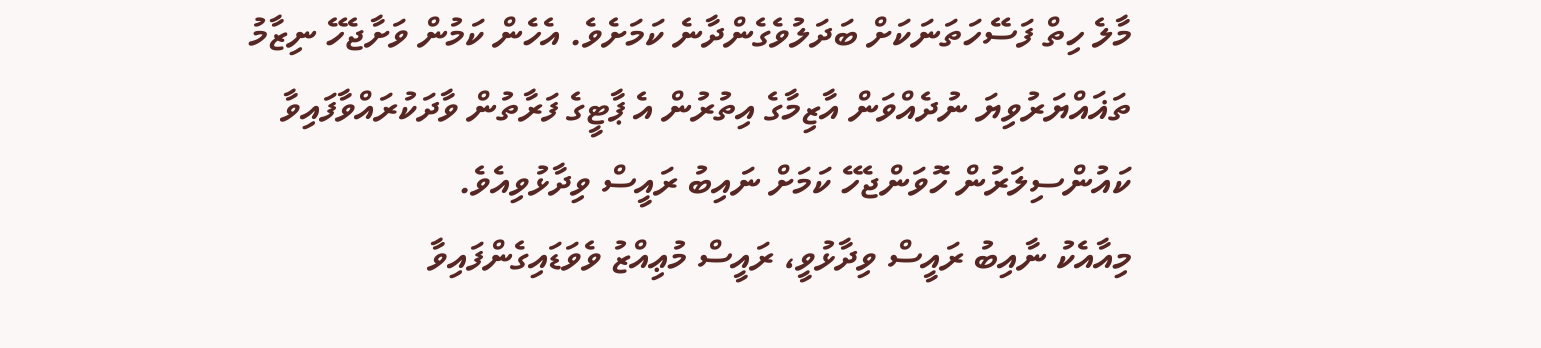މާލެ ހިތް ފަސޭހަތަނަކަށް ބަދަލުވެގެންދާނެ ކަމަށެވެ. އެހެން ކަމުން ވަށާޖެހޭ ނިޒާމު ތަޣައްޔަރުވިޔަ ނުދެއްވަން އާޒިމާގެ އިތުރުން އެ ޕާޓީގެ ފަރާތުން ވާދަކުރައްވާފައިވާ ކައުންސިލަރުން ހޮވަންޖެހޭ ކަމަށް ނައިބު ރައީސް ވިދާޅުވިއެވެ.
މިއާއެކު ނާއިބު ރައީސް ވިދާޅުވީ، ރައީސް މުޢިއްޒު ވެވަޑައިގެންފައިވާ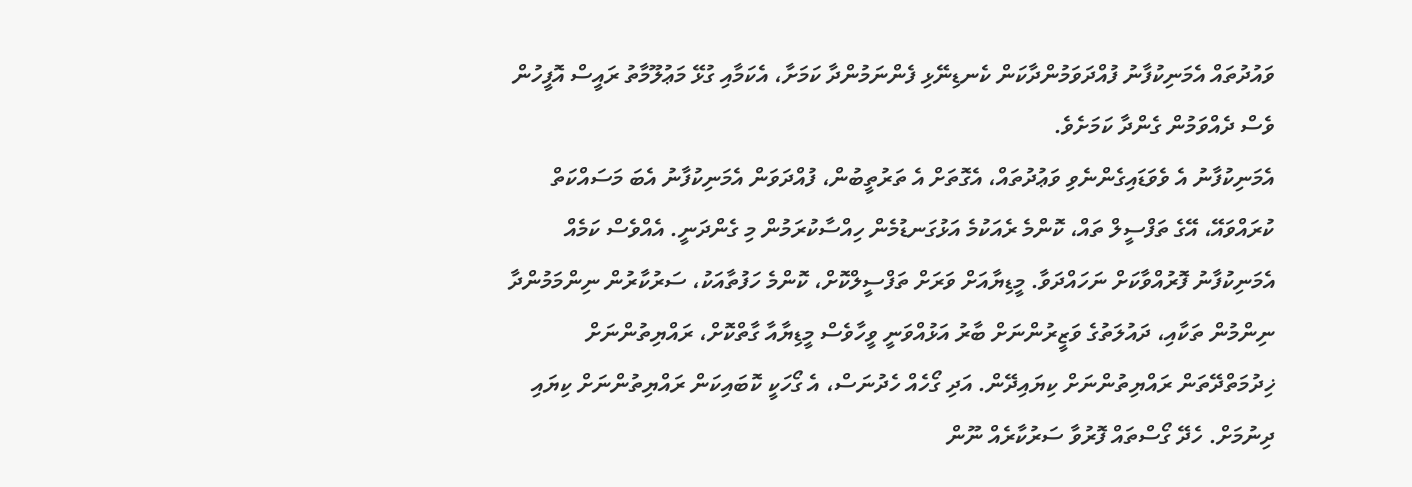ވައުދުތައް އެމަނިކުފާނު ފުއްދަވަމުންދާކަން ކެނޑިނޭޅި ފެންނަމުންދާ ކަމަށާ، އެކަމާއި ގުޅޭ މަޢުލޫމާތު ރައީސް އޮފީހުން ވެސް ދެއްވަމުން ގެންދާ ކަމަށެވެ.
އެމަނިކުފާނު އެ ވެވަޑައިގެންނެވި ވަޢުދުތައް، އެގޮތަށް އެ ތަރުތީބުން، ފުއްދަވަން އެމަނިކުފާނު އެބަ މަސައްކަތް ކުރައްވައޭ، އޭގެ ތަފްސީލް ތައް، ކޮންމެ ރެއަކުމެ އަޅުގަނޑުމެން ހިއްސާކުރަމުން މި ގެންދަނީ. އެއްވެސް ކަމެއް އެމަނިކުފާނު ފޮރުއްވާކަށް ނަހައްދަވާ. މީޑިޔާއަށް ވަރަށް ތަފްސީލްކޮށް، ކޮންމެ ހަފުތާއަކު، ސަރުކާރުން ނިންމަމުންދާ ނިންމުން ތަކާއި، ދައުލަތުގެ ވަޒީރުންނަށް ބާރު އަޅުއްވަނީ ވީހާވެސް މީޑިޔާއާ ގާތްކޮށް، ރައްޔިތުންނަށް ޚިދުމަތްދޭތަން ރައްޔިތުންނަށް ކިޔައިދޭން. އަދި ގޯހެއް ހެދުނަސް، އެ ގޯހަކީ ކޮބައިކަން ރައްޔިތުންނަށް ކިޔައި ދިނުމަށް. ހެދޭ ގޯސްތައް ފޮރުވާ ސަރުކާރެއް ނޫން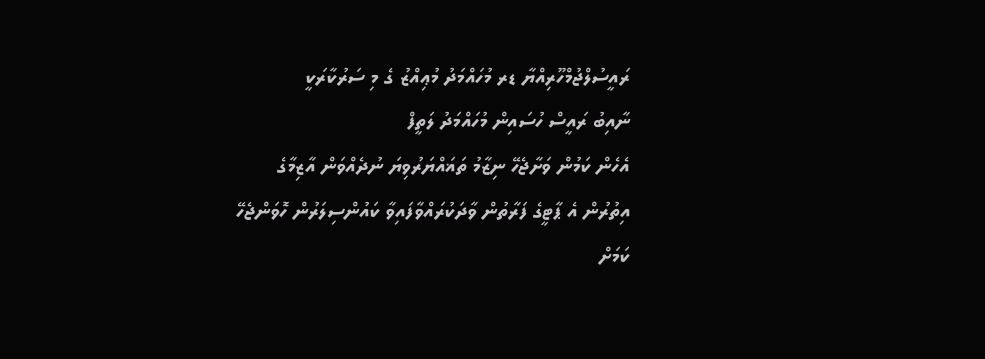ރައީސުލްޖުމްހޫރިއްޔާ ޑރ މުހައްމަދު މުޢިއްޒު ގެ މި ސަރުކާރަކީ
ނާއިބު ރައީސް ހުސައިން މުހައްމަދު ލަތީފް
އެހެން ކަމުން ވަށާޖެހޭ ނިޒާމު ތަޣައްޔަރުވިޔަ ނުދެއްވަން އާޒިމާގެ އިތުރުން އެ ޕާޓީގެ ފަރާތުން ވާދަކުރައްވާފައިވާ ކައުންސިލަރުން ހޮވަންޖެހޭ ކަމަށް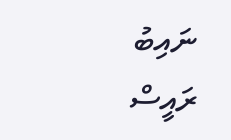ނައިބު ރައީސް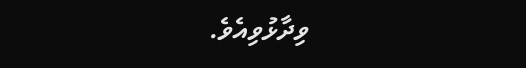ވިދާޅުވިއެވެ.